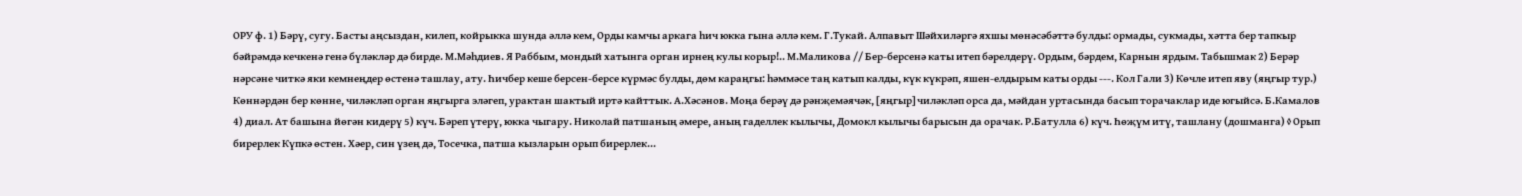ОРУ ф. 1) Бәрү, сугу. Басты аңсыздан, килеп, койрыкка шунда әллә кем, Орды камчы аркага һич юкка гына әллә кем. Г.Тукай. Алпавыт Шәйхиләргә яхшы мөнәсәбәттә булды: ормады, сукмады, хәтта бер тапкыр бәйрәмдә кечкенә генә бүләкләр дә бирде. М.Мәһдиев. Я Раббым, мондый хатынга орган ирнең кулы корыр!.. М.Маликова // Бер-берсенә каты итеп бәрелдерү. Ордым, бәрдем, Карнын ярдым. Табышмак 2) Берәр нәрсәне читкә яки кемнеңдер өстенә ташлау, ату. Һичбер кеше берсен-берсе күрмәс булды, дөм караңгы: һәммәсе таң катып калды, күк күкрәп, яшен-елдырым каты орды ---. Кол Гали 3) Көчле итеп яву (яңгыр тур.) Көннәрдән бер көнне, чиләкләп орган яңгырга эләгеп, урактан шактый иртә кайттык. А.Хәсәнов. Моңа берәү дә рәнҗемәячәк, [яңгыр] чиләкләп орса да, мәйдан уртасында басып торачаклар иде югыйсә. Б.Камалов 4) диал. Ат башына йөгән кидерү 5) күч. Бәреп үтерү, юкка чыгару. Николай патшаның әмере, аның гаделлек кылычы, Домокл кылычы барысын да орачак. Р.Батулла 6) күч. Һөҗүм итү, ташлану (дошманга) ◊ Орып бирерлек Күпкә өстен. Хәер, син үзең дә, Тосечка, патша кызларын орып бирерлек...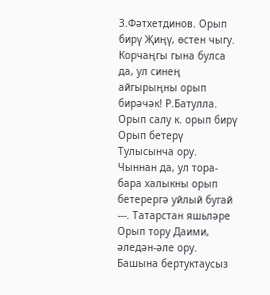З.Фәтхетдинов. Орып бирү Җиңү, өстен чыгу. Корчаңгы гына булса да, ул синең айгырыңны орып бирәчәк! Р.Батулла. Орып салу к. орып бирү Орып бетерү Тулысынча ору. Чыннан да, ул тора-бара халыкны орып бетерергә уйлый бугай ---. Татарстан яшьләре Орып тору Даими, әледән-әле ору. Башына бертуктаусыз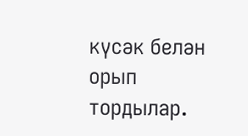күсәк белән орып тордылар.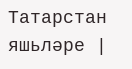Татарстан яшьләре |